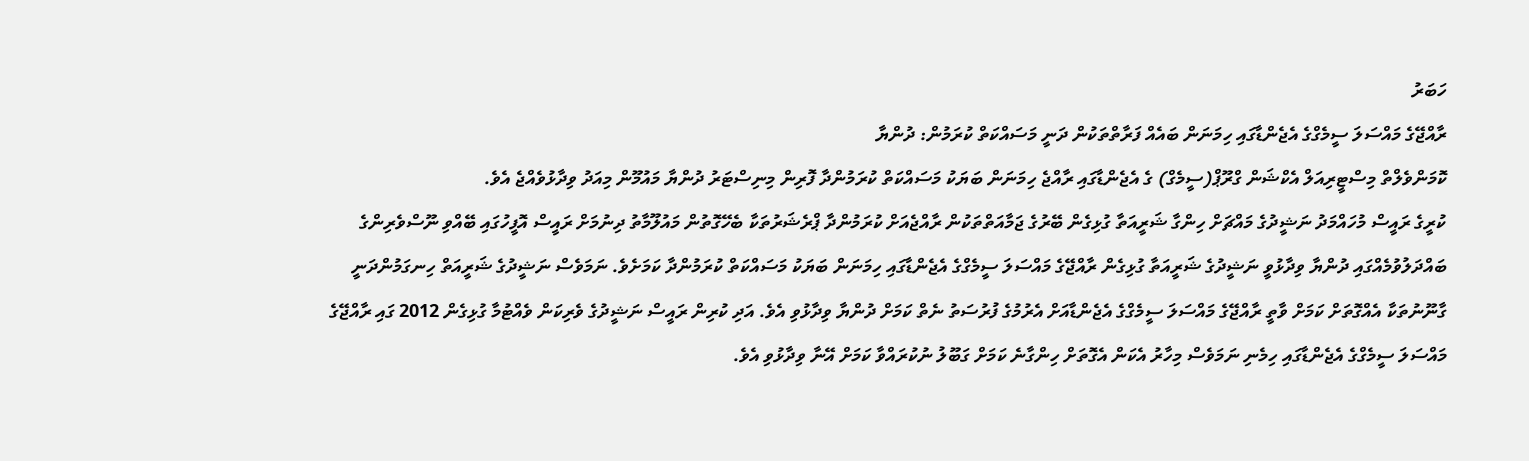ހަބަރު
ރާއްޖޭގެ މައްސަލަ ސީމެގްގެ އެޖެންޑާގައި ހިމަނަން ބައެއް ފަރާތްތަކުން ދަނީ މަސައްކަތް ކުރަމުން: ދުންޔާ
ކޮމަންވެލްތް މިސްޓީރިއަލް އެކްޝަން ގްރޫޕް(ސީމެގް) ގެ އެޖެންޑާގައި ރާއްޖެ ހިމަނަން ބަޔަކު މަސައްކަތް ކުރަމުންދާ ފޮރިން މިނިސްޓަރު ދުންޔާ މައުމޫން މިއަދު ވިދާޅުވެއްޖެ އެވެ.
ކުރީގެ ރައީސް މުހައްމަދު ނަޝީދުގެ މައްޗަށް ހިންގާ ޝަރީއަތާ ގުޅިގެން ބޭރުގެ ޖަމާއަތްތަކުން ރާއްޖެއަށް ކުރަމުންދާ ޕްރެޝަރުތަކާ ބެހޭގޮތުން މައުލޫމާތު ދިނުމަށް ރައީސް އޮފީހުގައި ބޭއްވި ނޫސްވެރިންގެ ބައްދަލުވުމެއްގައި ދުންޔާ ވިދާޅުވީ ނަޝީދުގެ ޝަރީއަތާ ގުޅިގެން ރާއްޖޭގެ މައްސަލަ ސީމެގްގެ އެޖެންޑާގައި ހިމަނަން ބަޔަކު މަސައްކަތް ކުރަމުންދާ ކަމަށެވެ. ނަމަވެސް ނަޝީދުގެ ޝަރީއަތް ހިނގަމުންދަނީ ގާނޫނުތަކާ އެއްގޮތަށް ކަމަށް ވާތީ ރާއްޖޭގެ މައްސަލަ ސީމެގްގެ އެޖެންޑާއަށް އެރުމުގެ ފުރުސަތު ނެތް ކަމަށް ދުންޔާ ވިދާޅުވި އެވެ. އަދި ކުރިން ރައީސް ނަޝީދުގެ ވެރިކަން ވެއްޓުމާ ގުޅިގެން 2012 ގައި ރާއްޖޭގެ މައްސަލަ ސީމެގްގެ އެޖެންޑާގައި ހިމެނި ނަމަވެސް މިހާރު އެކަން އެގޮތަށް ހިންގާނެ ކަމަށް ގަބޫލު ނުކުރައްވާ ކަމަށް އޭނާ ވިދާޅުވި އެވެ.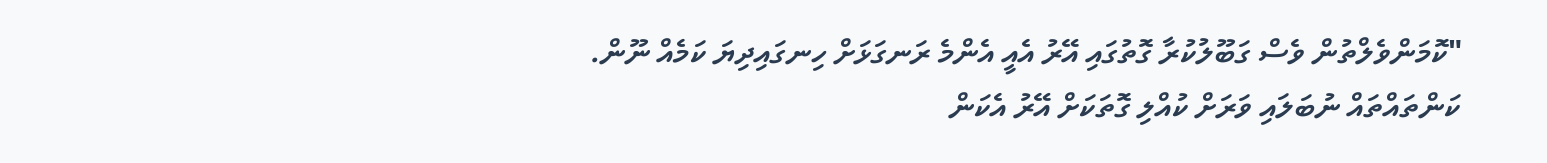"ކޮމަންވެލްތުން ވެސް ގަބޫލުކުރާ ގޮތުގައި އޭރު އެއީ އެންމެ ރަނގަޅަށް ހިނގައިދިޔަ ކަމެއް ނޫން. ކަންތައްތައް ނުބަލައި ވަރަށް ކުއްލި ގޮތަކަށް އޭރު އެކަން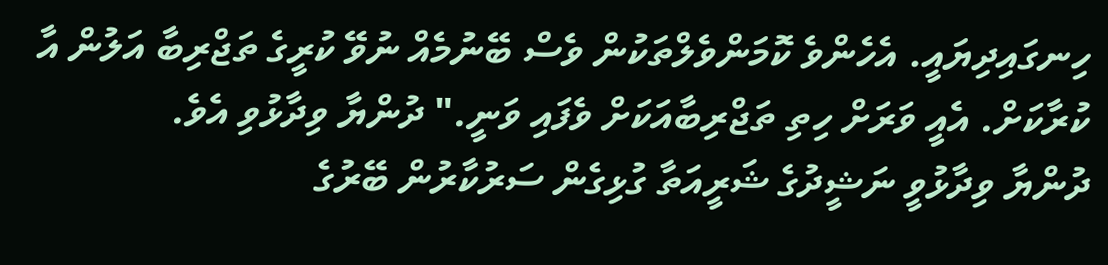ހިނގައިދިޔައީ. އެހެންވެ ކޮމަންވެލްތަކުން ވެސް ބޭނުމެއް ނުވޭ ކުރީގެ ތަޖްރިބާ އަލުން އާ ކުރާކަށް. އެއީ ވަރަށް ހިތި ތަޖްރިބާއަކަށް ވެފައި ވަނީ." ދުންޔާ ވިދާޅުވި އެވެ.
ދުންޔާ ވިދާޅުވީ ނަޝީދުގެ ޝަރީއަތާ ގުޅިގެން ސަރުކާރުން ބޭރުގެ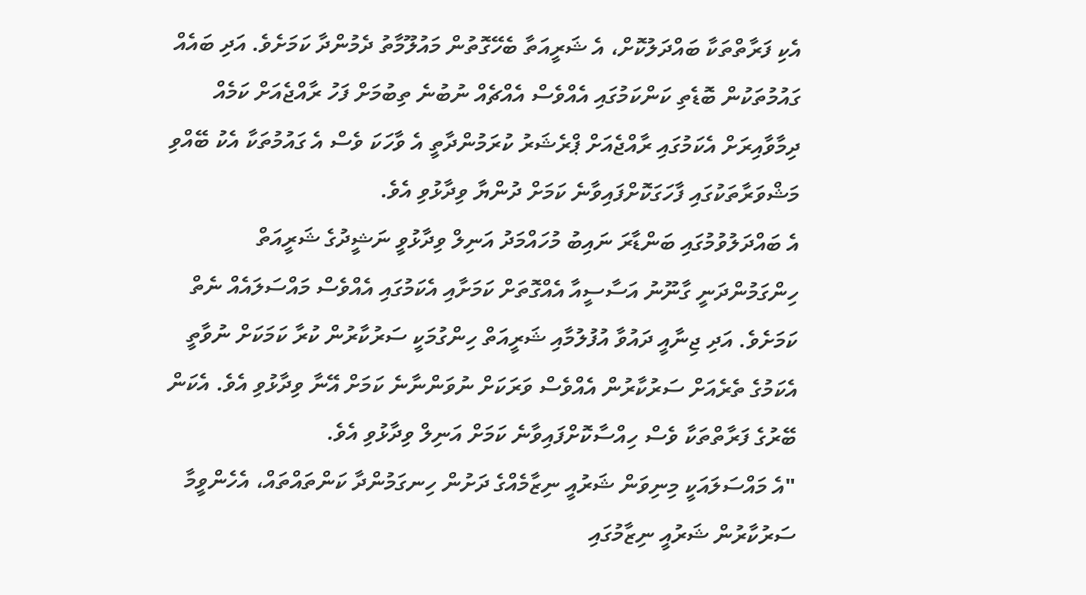އެކި ފަރާތްތަކާ ބައްދަލުކޮށް، އެ ޝަރީއަތާ ބެހޭގޮތުން މައުލޫމާތު ދެމުންދާ ކަމަށެވެ. އަދި ބައެއް ގައުމުތަކުން ބޮޑެތި ކަންކަމުގައި އެއްވެސް އެއްޗެއް ނުބުނެ ތިބުމަށް ފަހު ރާއްޖެއަށް ކަމެއް ދިމާވާއިރަށް އެކަމުގައި ރާއްޖެއަށް ޕްރެޝަރު ކުރަމުންދާތީ އެ ވާހަކަ ވެސް އެ ގައުމުތަކާ އެކު ބޭއްވި މަޝްވަރާތަކުގައި ފާހަގަކޮށްފައިވާނެ ކަމަށް ދުންޔާ ވިދާޅުވި އެވެ.
އެ ބައްދަލުވުމުގައި ބަންޑާރަ ނައިބު މުހައްމަދު އަނިލް ވިދާޅުވީ ނަޝީދުގެ ޝަރީއަތް ހިންގަމުންދަނީ ގާނޫނު އަސާސީއާ އެއްގޮތަށް ކަމަށާއި އެކަމުގައި އެއްވެސް މައްސަލައެއް ނެތް ކަމަށެވެ. އަދި ޖިނާއީ ދައުވާ އުފުލުމާއި ޝަރީއަތް ހިންގުމަކީ ސަރުކާރުން ކުރާ ކަމަކަށް ނުވާތީ އެކަމުގެ ތެރެއަށް ސަރުކާރުން އެއްވެސް ވަރަކަށް ނުވަންނާނެ ކަމަށް އޭނާ ވިދާޅުވި އެވެ. އެކަން ބޭރުގެ ފަރާތްތަކާ ވެސް ހިއްސާކޮށްފައިވާނެ ކަމަށް އަނިލް ވިދާޅުވި އެވެ.
"އެ މައްސަލައަކީ މިނިވަން ޝަރުއީ ނިޒާމެއްގެ ދަށުން ހިނގަމުންދާ ކަންތައްތައް، އެހެންވީމާ ސަރުކާރުން ޝަރުއީ ނިޒާމުގައި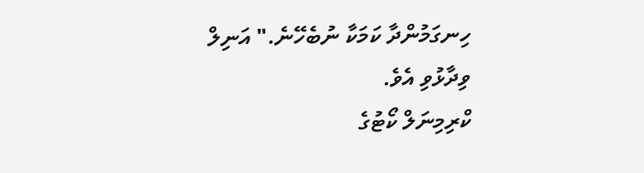ހިނގަމުންދާ ކަމަކާ ނުބެހޭނެ." އަނިލް ވިދާޅުވި އެވެ.
ކްރިމިނަލް ކޯޓުގެ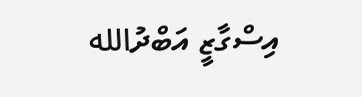އިސްގާޒީ އަބްދުالله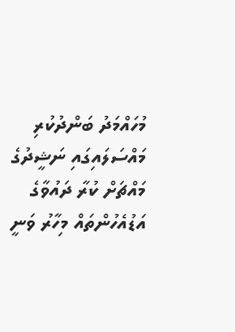މުހައްމަދު ބަންދުކުރި މައްސަލައިގައި ނަޝީދުގެ މައްޗަށް ކުރާ ދައުވާގެ އަޑުއެހުންތައް މިހާރު ވަނީ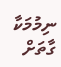ނިމުމަކާ ގާތަށް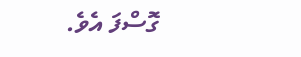ގޮސްފަ އެވެ.